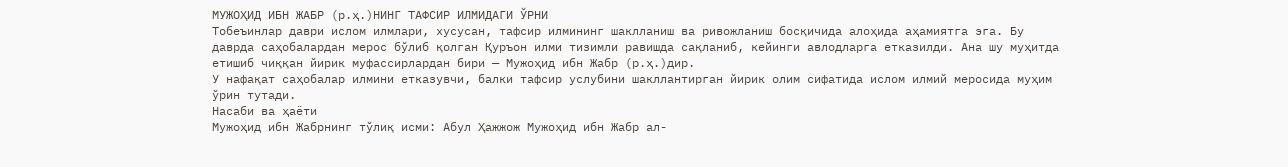МУЖОҲИД ИБН ЖАБР (р.ҳ.)НИНГ ТАФСИР ИЛМИДАГИ ЎРНИ
Тобеъинлар даври ислом илмлари, хусусан, тафсир илмининг шаклланиш ва ривожланиш босқичида алоҳида аҳамиятга эга. Бу даврда саҳобалардан мерос бўлиб қолган Қуръон илми тизимли равишда сақланиб, кейинги авлодларга етказилди. Ана шу муҳитда етишиб чиққан йирик муфассирлардан бири — Мужоҳид ибн Жабр (р.ҳ.)дир.
У нафақат саҳобалар илмини етказувчи, балки тафсир услубини шакллантирган йирик олим сифатида ислом илмий меросида муҳим ўрин тутади.
Насаби ва ҳаёти
Мужоҳид ибн Жабрнинг тўлиқ исми: Абул Ҳажжож Мужоҳид ибн Жабр ал-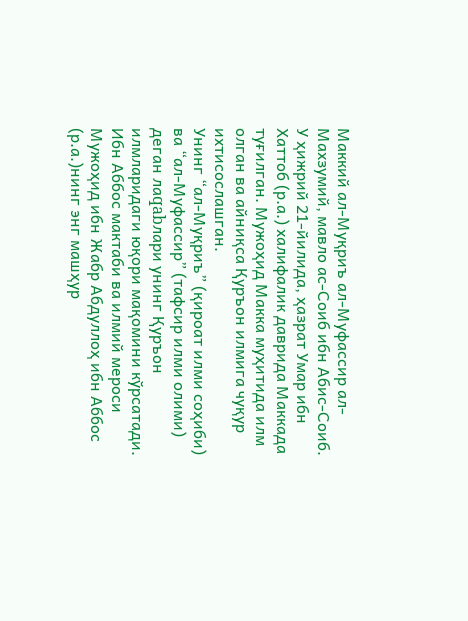Маккий ал-Муқриъ ал-Муфассир ал-Махзумий, мавло ас-Соиб ибн Абис-Соиб.
У ҳижрий 21-йилида, ҳазрат Умар ибн Хаттоб (р.а.) халифалик даврида Маккада туғилган. Мужоҳид Макка муҳитида илм олган ва айниқса Қуръон илмига чуқур ихтисослашган.
Унинг “ал-Муқриъ” (қироат илми соҳиби) ва “ал-Муфассир” (тафсир илми олими) деган лаqabлари унинг Қуръон илмларидаги юқори мақомини кўрсатади.
Ибн Аббос мактаби ва илмий мероси
Мужоҳид ибн Жабр Абдуллоҳ ибн Аббос (р.а.)нинг энг машҳур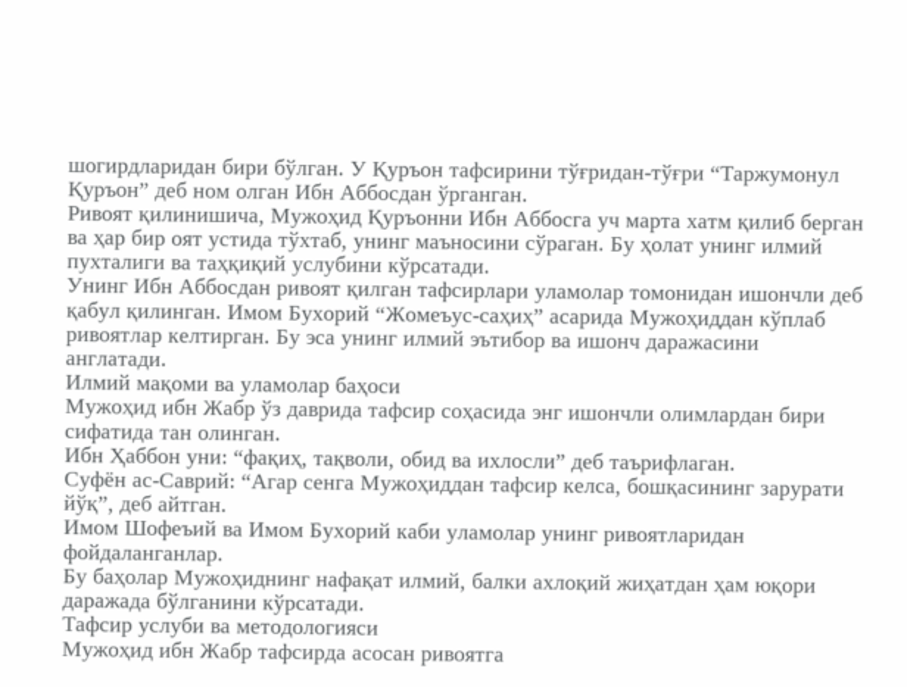шогирдларидан бири бўлган. У Қуръон тафсирини тўғридан-тўғри “Таржумонул Қуръон” деб ном олган Ибн Аббосдан ўрганган.
Ривоят қилинишича, Мужоҳид Қуръонни Ибн Аббосга уч марта хатм қилиб берган ва ҳар бир оят устида тўхтаб, унинг маъносини сўраган. Бу ҳолат унинг илмий пухталиги ва таҳқиқий услубини кўрсатади.
Унинг Ибн Аббосдан ривоят қилган тафсирлари уламолар томонидан ишончли деб қабул қилинган. Имом Бухорий “Жомеъус-саҳиҳ” асарида Мужоҳиддан кўплаб ривоятлар келтирган. Бу эса унинг илмий эътибор ва ишонч даражасини англатади.
Илмий мақоми ва уламолар баҳоси
Мужоҳид ибн Жабр ўз даврида тафсир соҳасида энг ишончли олимлардан бири сифатида тан олинган.
Ибн Ҳаббон уни: “фақиҳ, тақволи, обид ва ихлосли” деб таърифлаган.
Суфён ас-Саврий: “Агар сенга Мужоҳиддан тафсир келса, бошқасининг зарурати йўқ”, деб айтган.
Имом Шофеъий ва Имом Бухорий каби уламолар унинг ривоятларидан фойдаланганлар.
Бу баҳолар Мужоҳиднинг нафақат илмий, балки ахлоқий жиҳатдан ҳам юқори даражада бўлганини кўрсатади.
Тафсир услуби ва методологияси
Мужоҳид ибн Жабр тафсирда асосан ривоятга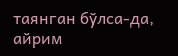таянган бўлса-да, айрим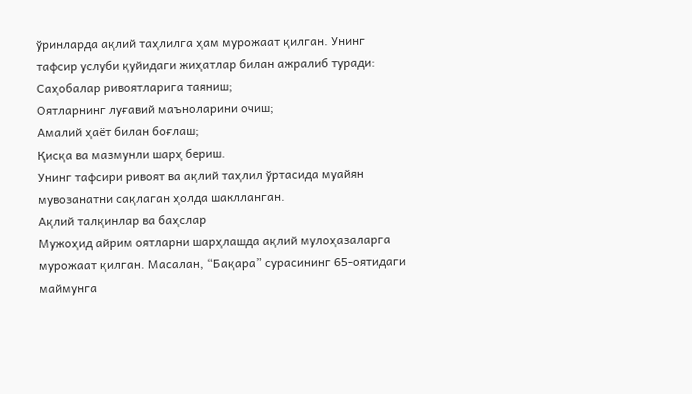ўринларда ақлий таҳлилга ҳам мурожаат қилган. Унинг тафсир услуби қуйидаги жиҳатлар билан ажралиб туради:
Саҳобалар ривоятларига таяниш;
Оятларнинг луғавий маъноларини очиш;
Амалий ҳаёт билан боғлаш;
Қисқа ва мазмунли шарҳ бериш.
Унинг тафсири ривоят ва ақлий таҳлил ўртасида муайян мувозанатни сақлаган ҳолда шаклланган.
Ақлий талқинлар ва баҳслар
Мужоҳид айрим оятларни шарҳлашда ақлий мулоҳазаларга мурожаат қилган. Масалан, “Бақара” сурасининг 65-оятидаги маймунга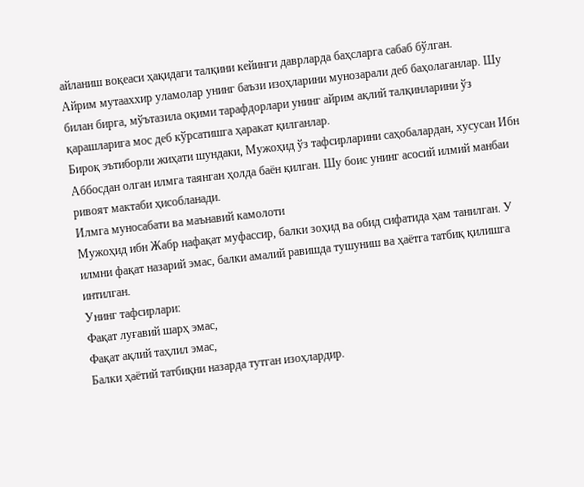айланиш воқеаси ҳақидаги талқини кейинги даврларда баҳсларга сабаб бўлган.
Айрим мутааххир уламолар унинг баъзи изоҳларини мунозарали деб баҳолаганлар. Шу билан бирга, мўътазила оқими тарафдорлари унинг айрим ақлий талқинларини ўз қарашларига мос деб кўрсатишга ҳаракат қилганлар.
Бироқ эътиборли жиҳати шундаки, Мужоҳид ўз тафсирларини саҳобалардан, хусусан Ибн Аббосдан олган илмга таянган ҳолда баён қилган. Шу боис унинг асосий илмий манбаи ривоят мактаби ҳисобланади.
Илмга муносабати ва маънавий камолоти
Мужоҳид ибн Жабр нафақат муфассир, балки зоҳид ва обид сифатида ҳам танилган. У илмни фақат назарий эмас, балки амалий равишда тушуниш ва ҳаётга татбиқ қилишга интилган.
Унинг тафсирлари:
Фақат луғавий шарҳ эмас,
Фақат ақлий таҳлил эмас,
Балки ҳаётий татбиқни назарда тутган изоҳлардир.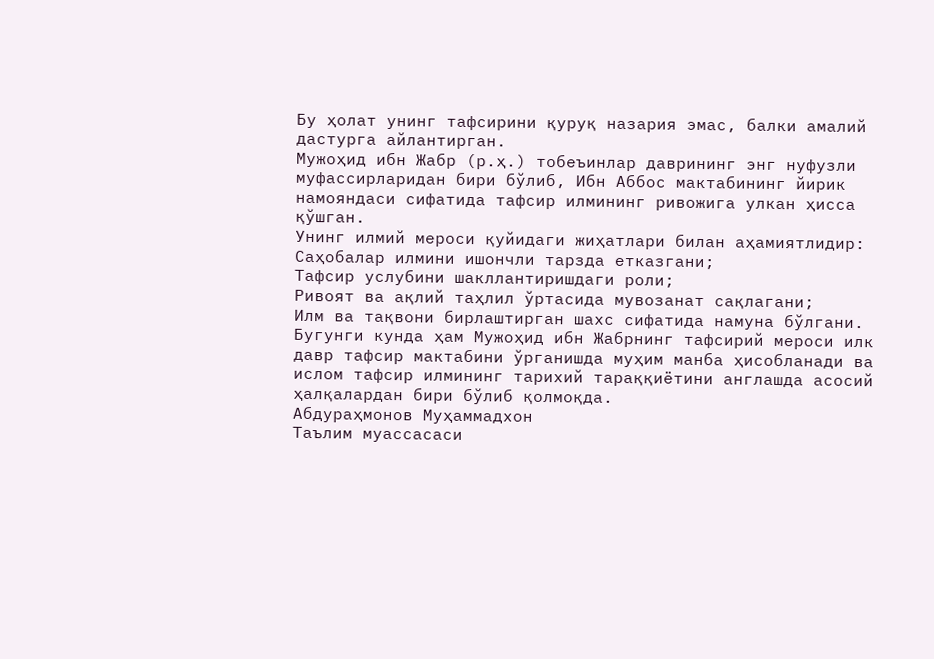Бу ҳолат унинг тафсирини қуруқ назария эмас, балки амалий дастурга айлантирган.
Мужоҳид ибн Жабр (р.ҳ.) тобеъинлар даврининг энг нуфузли муфассирларидан бири бўлиб, Ибн Аббос мактабининг йирик намояндаси сифатида тафсир илмининг ривожига улкан ҳисса қўшган.
Унинг илмий мероси қуйидаги жиҳатлари билан аҳамиятлидир:
Саҳобалар илмини ишончли тарзда етказгани;
Тафсир услубини шакллантиришдаги роли;
Ривоят ва ақлий таҳлил ўртасида мувозанат сақлагани;
Илм ва тақвони бирлаштирган шахс сифатида намуна бўлгани.
Бугунги кунда ҳам Мужоҳид ибн Жабрнинг тафсирий мероси илк давр тафсир мактабини ўрганишда муҳим манба ҳисобланади ва ислом тафсир илмининг тарихий тараққиётини англашда асосий ҳалқалардан бири бўлиб қолмоқда.
Абдураҳмонов Муҳаммадхон
Таълим муассасаси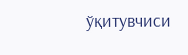ўқитувчиси